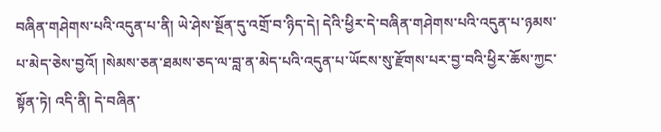བཞིན་གཤེགས་པའི་འདུན་པ་ནི། ཡེ་ཤེས་སྔོན་དུ་འགྲོ་བ་ཉིད་དེ། དེའི་ཕྱིར་དེ་བཞིན་གཤེགས་པའི་འདུན་པ་ཉམས་པ་མེད་ཅེས་བྱའོ། །སེམས་ཅན་ཐམས་ཅད་ལ་བླ་ན་མེད་པའི་འདུན་པ་ཡོངས་སུ་རྫོགས་པར་བྱ་བའི་ཕྱིར་ཆོས་ཀྱང་སྟོན་ཏེ། འདི་ནི། དེ་བཞིན་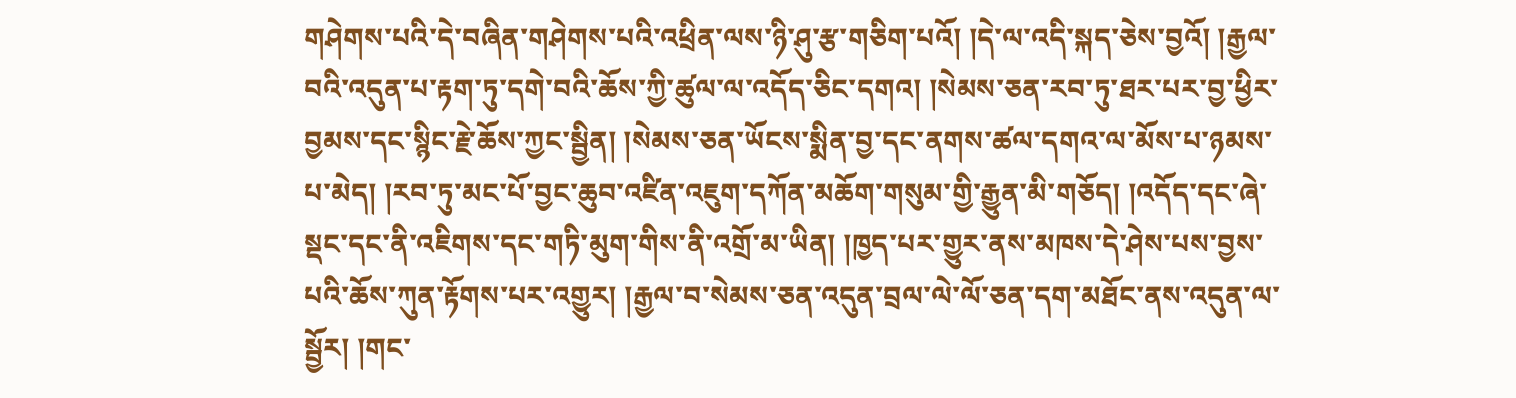གཤེགས་པའི་དེ་བཞིན་གཤེགས་པའི་འཕྲིན་ལས་ཉི་ཤུ་རྩ་གཅིག་པའོ། །དེ་ལ་འདི་སྐད་ཅེས་བྱའོ། །རྒྱལ་བའི་འདུན་པ་རྟག་ཏུ་དགེ་བའི་ཆོས་ཀྱི་ཚུལ་ལ་འདོད་ཅིང་དགའ། །སེམས་ཅན་རབ་ཏུ་ཐར་པར་བྱ་ཕྱིར་བྱམས་དང་སྙིང་རྗེ་ཆོས་ཀྱང་སྦྱིན། །སེམས་ཅན་ཡོངས་སྨིན་བྱ་དང་ནགས་ཚལ་དགའ་ལ་མོས་པ་ཉམས་པ་མེད། །རབ་ཏུ་མང་པོ་བྱང་ཆུབ་འཛིན་འཇུག་དཀོན་མཆོག་གསུམ་གྱི་རྒྱུན་མི་གཅོད། །འདོད་དང་ཞེ་སྡང་དང་ནི་འཇིགས་དང་གཏི་མུག་གིས་ནི་འགྲོ་མ་ཡིན། །ཁྱད་པར་གྱུར་ནས་མཁས་དེ་ཤེས་པས་བྱས་པའི་ཆོས་ཀུན་རྟོགས་པར་འགྱུར། །རྒྱལ་བ་སེམས་ཅན་འདུན་བྲལ་ལེ་ལོ་ཅན་དག་མཐོང་ནས་འདུན་ལ་སྦྱོར། །གང་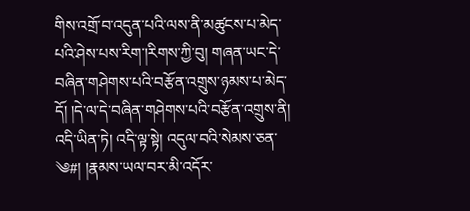གིས་འགྲོ་བ་འདུན་པའི་ལས་ནི་མཚུངས་པ་མེད་པའི་ཤེས་པས་རིག་།རིགས་ཀྱི་བུ། གཞན་ཡང་དེ་བཞིན་གཤེགས་པའི་བརྩོན་འགྲུས་ཉམས་པ་མེད་དོ། །དེ་ལ་དེ་བཞིན་གཤེགས་པའི་བརྩོན་འགྲུས་ནི། འདི་ཡིན་ཏེ། འདི་ལྟ་སྟེ། འདུལ་བའི་སེམས་ཅན་
༄#། །རྣམས་ཡལ་བར་མི་འདོར་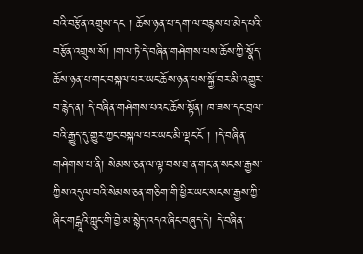བའི་བརྩོན་འགྲུས་དང ། ཆོས་ཉན་པ་དག་ལ་བརྙས་པ་མེད་པའི་བརྩོན་འགྲུས་སོ། །གལ་ཏེ་དེ་བཞིན་གཤེགས་པས་ཆོས་ཀྱི་སྣོད་ཆོས་ཉན་པ་གང་བསྐལ་པར་ཡང་ཆོས་ཉན་པས་སྐྱོ་བར་མི་འགྱུར་བ་རྙེད་ན། དེ་བཞིན་གཤེགས་པའང་ཆོས་སྟོན། ཁ་ཟས་དང་བྲལ་བའི་རྒྱུད་དུ་གྱུར་ཀྱང་བསྐལ་པར་ཡང་མི་ལྡང་ངོ ། །དེ་བཞིན་གཤེགས་པ་ནི། སེམས་ཅན་ལ་ལྟ་བས་ཐ་ན་གང་ན་སངས་རྒྱས་ཀྱིས་འདུལ་བའི་སེམས་ཅན་གཅིག་གི་ཕྱིར་ཡང་སངས་རྒྱས་ཀྱི་ཞིང་གངྒཱའི་ཀླུང་གི་བྱེ་མ་སྙེད་འདའ་ཞིང་བཞུད་དེ། དེ་བཞིན་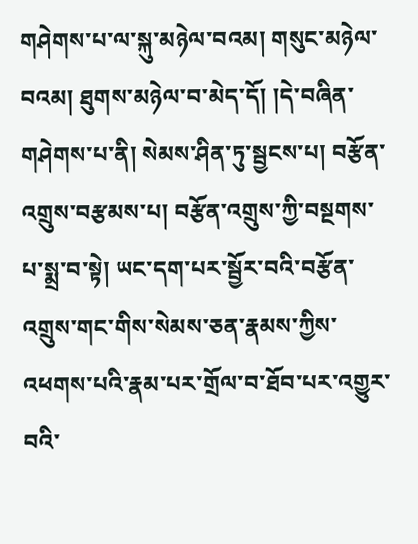གཤེགས་པ་ལ་སྐུ་མཉེལ་བའམ། གསུང་མཉེལ་བའམ། ཐུགས་མཉེལ་བ་མེད་དོ། །དེ་བཞིན་གཤེགས་པ་ནི། སེམས་ཤིན་ཏུ་སྦྱངས་པ། བརྩོན་འགྲུས་བརྩམས་པ། བརྩོན་འགྲུས་ཀྱི་བསྔགས་པ་སྨྲ་བ་སྟེ། ཡང་དག་པར་སྦྱོར་བའི་བརྩོན་འགྲུས་གང་གིས་སེམས་ཅན་རྣམས་ཀྱིས་འཕགས་པའི་རྣམ་པར་གྲོལ་བ་ཐོབ་པར་འགྱུར་བའི་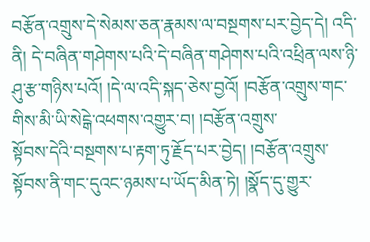བརྩོན་འགྲུས་དེ་སེམས་ཅན་རྣམས་ལ་བསྔགས་པར་བྱེད་དེ། འདི་ནི། དེ་བཞིན་གཤེགས་པའི་དེ་བཞིན་གཤེགས་པའི་འཕྲིན་ལས་ཉི་ཤུ་རྩ་གཉིས་པའོ། །དེ་ལ་འདི་སྐད་ཅེས་བྱའོ། །བརྩོན་འགྲུས་གང་གིས་མི་ཡི་སེངྒེ་འཕགས་འགྱུར་བ། །བརྩོན་འགྲུས་
སྟོབས་དེའི་བསྔགས་པ་རྟག་ཏུ་རྗོད་པར་བྱེད། །བརྩོན་འགྲུས་སྟོབས་ནི་གང་དུའང་ཉམས་པ་ཡོད་མིན་ཏེ། །སྣོད་དུ་གྱུར་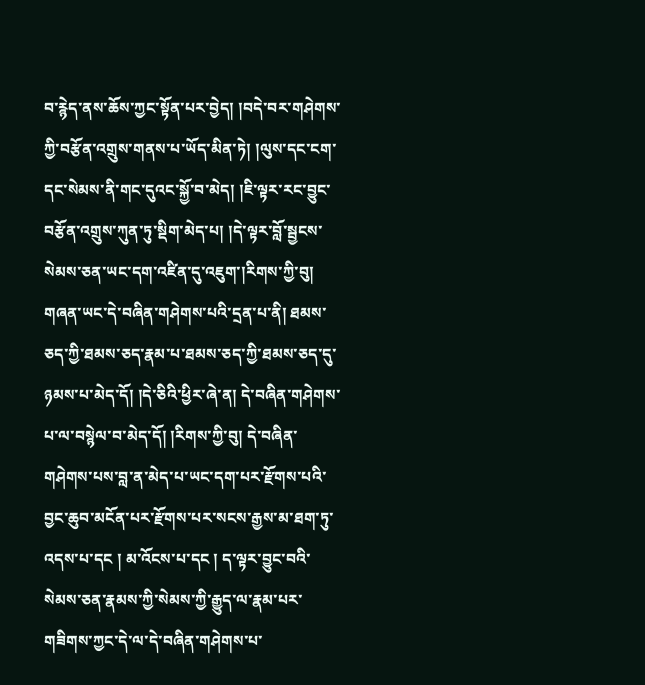བ་རྙེད་ནས་ཆོས་ཀྱང་སྟོན་པར་བྱེད། །བདེ་བར་གཤེགས་ཀྱི་བརྩོན་འགྲུས་གནས་པ་ཡོད་མིན་ཏེ། །ལུས་དང་ངག་དང་སེམས་ནི་གང་དུའང་སྐྱོ་བ་མེད། །ཇི་ལྟར་རང་བྱུང་བརྩོན་འགྲུས་ཀུན་ཏུ་སྡིག་མེད་པ། །དེ་ལྟར་བློ་སྦྱངས་སེམས་ཅན་ཡང་དག་འཛིན་དུ་འཇུག་།རིགས་ཀྱི་བུ། གཞན་ཡང་དེ་བཞིན་གཤེགས་པའི་དྲན་པ་ནི། ཐམས་ཅད་ཀྱི་ཐམས་ཅད་རྣམ་པ་ཐམས་ཅད་ཀྱི་ཐམས་ཅད་དུ་ཉམས་པ་མེད་དོ། །དེ་ཅིའི་ཕྱིར་ཞེ་ན། དེ་བཞིན་གཤེགས་པ་ལ་བསྙེལ་བ་མེད་དོ། །རིགས་ཀྱི་བུ། དེ་བཞིན་གཤེགས་པས་བླ་ན་མེད་པ་ཡང་དག་པར་རྫོགས་པའི་བྱང་ཆུབ་མངོན་པར་རྫོགས་པར་སངས་རྒྱས་མ་ཐག་ཏུ་འདས་པ་དང ། མ་འོངས་པ་དང ། ད་ལྟར་བྱུང་བའི་སེམས་ཅན་རྣམས་ཀྱི་སེམས་ཀྱི་རྒྱུད་ལ་རྣམ་པར་གཟིགས་ཀྱང་དེ་ལ་དེ་བཞིན་གཤེགས་པ་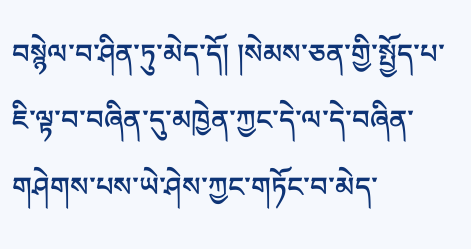བསྙེལ་བ་ཤིན་ཏུ་མེད་དོ། །སེམས་ཅན་གྱི་སྤྱོད་པ་ཇི་ལྟ་བ་བཞིན་དུ་མཁྱེན་ཀྱང་དེ་ལ་དེ་བཞིན་གཤེགས་པས་ཡེ་ཤེས་ཀྱང་གཏོང་བ་མེད་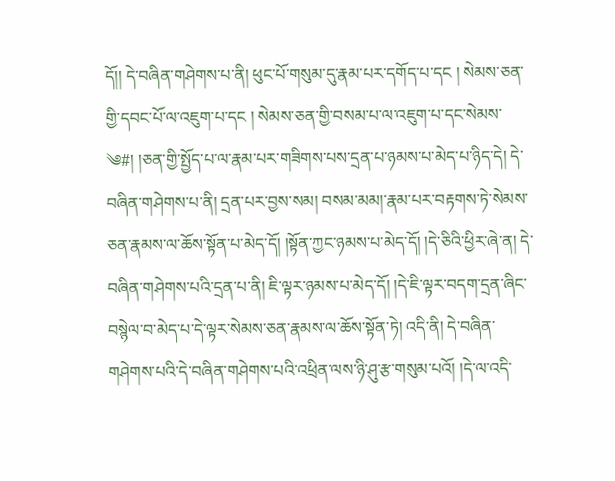དོ།། དེ་བཞིན་གཤེགས་པ་ནི། ཕུང་པོ་གསུམ་དུ་རྣམ་པར་དགོད་པ་དང ། སེམས་ཅན་གྱི་དབང་པོ་ལ་འཇུག་པ་དང ། སེམས་ཅན་གྱི་བསམ་པ་ལ་འཇུག་པ་དང་སེམས་
༄#། །ཅན་གྱི་སྤྱོད་པ་ལ་རྣམ་པར་གཟིགས་པས་དྲན་པ་ཉམས་པ་མེད་པ་ཉིད་དེ། དེ་བཞིན་གཤེགས་པ་ནི། དྲན་པར་བྱས་སམ། བསམ་མམ།་རྣམ་པར་བརྟགས་ཏེ་སེམས་ཅན་རྣམས་ལ་ཆོས་སྟོན་པ་མེད་དོ། །སྟོན་ཀྱང་ཉམས་པ་མེད་དོ། །དེ་ཅིའི་ཕྱིར་ཞེ་ན། དེ་བཞིན་གཤེགས་པའི་དྲན་པ་ནི། ཇི་ལྟར་ཉམས་པ་མེད་དོ། །དེ་ཇི་ལྟར་བདག་དྲན་ཞིང་བསྙེལ་བ་མེད་པ་དེ་ལྟར་སེམས་ཅན་རྣམས་ལ་ཆོས་སྟོན་ཏེ། འདི་ནི། དེ་བཞིན་གཤེགས་པའི་དེ་བཞིན་གཤེགས་པའི་འཕྲིན་ལས་ཉི་ཤུ་རྩ་གསུམ་པའོ། །དེ་ལ་འདི་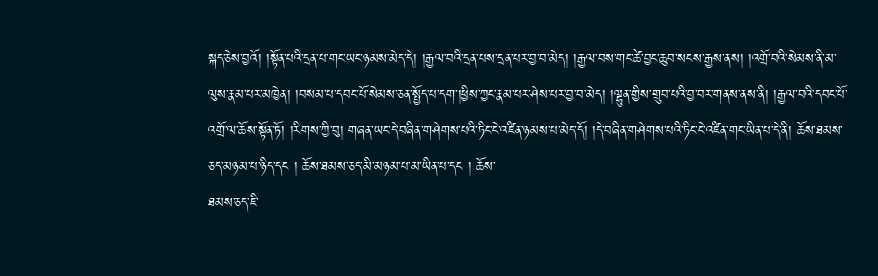སྐད་ཅེས་བྱའོ། །སྟོན་པའི་དྲན་པ་གང་ཡང་ཉམས་མེད་དེ། །རྒྱལ་བའི་དྲན་པས་དྲན་པར་བྱ་བ་མེད། །རྒྱལ་བས་གང་ཚེ་བྱང་ཆུབ་སངས་རྒྱས་ནས། །འགྲོ་བའི་སེམས་ནི་མ་ལུས་རྣམ་པར་མཁྱེན། །བསམ་པ་དབང་པོ་སེམས་ཅན་སྤྱོད་པ་དག་།ཕྱིས་ཀྱང་རྣམ་པར་ཤེས་པར་བྱ་བ་མེད། །ལྷུན་གྱིས་གྲུབ་པའི་བྱ་བར་གནས་ནས་ནི། །རྒྱལ་བའི་དབང་པོ་འགྲོ་ལ་ཆོས་སྟོན་ཏོ། །རིགས་ཀྱི་བུ། གཞན་ཡང་དེ་བཞིན་གཤེགས་པའི་ཏིང་ངེ་འཛིན་ཉམས་པ་མེད་དོ། །དེ་བཞིན་གཤེགས་པའི་ཏིང་ངེ་འཛིན་གང་ཡིན་པ་དེ་ནི། ཆོས་ཐམས་ཅད་མཉམ་པ་ཉིད་དང ། ཆོས་ཐམས་ཅད་མི་མཉམ་པ་མ་ཡིན་པ་དང ། ཆོས་
ཐམས་ཅད་ཇི་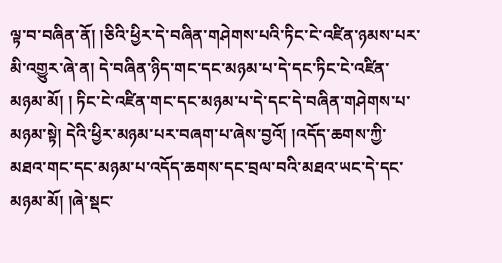ལྟ་བ་བཞིན་ནོ། །ཅིའི་ཕྱིར་དེ་བཞིན་གཤེགས་པའི་ཏིང་ངེ་འཛིན་ཉམས་པར་མི་འགྱུར་ཞེ་ན། དེ་བཞིན་ཉིད་གང་དང་མཉམ་པ་དེ་དང་ཏིང་ངེ་འཛིན་མཉམ་མོ། ། ཏིང་ངེ་འཛིན་གང་དང་མཉམ་པ་དེ་དང་དེ་བཞིན་གཤེགས་པ་མཉམ་སྟེ། དེའི་ཕྱིར་མཉམ་པར་བཞག་པ་ཞེས་བྱའོ། །འདོད་ཆགས་ཀྱི་མཐའ་གང་དང་མཉམ་པ་འདོད་ཆགས་དང་བྲལ་བའི་མཐའ་ཡང་དེ་དང་མཉམ་མོ། །ཞེ་སྡང་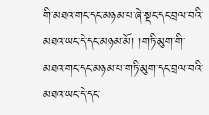གི་མཐའ་གང་དང་མཉམ་པ་ཞེ་སྡང་དང་བྲལ་བའི་མཐའ་ཡང་དེ་དང་མཉམ་མོ། །གཏི་མུག་གི་མཐའ་གང་དང་མཉམ་པ་གཏི་མུག་དང་བྲལ་བའི་མཐའ་ཡང་དེ་དང་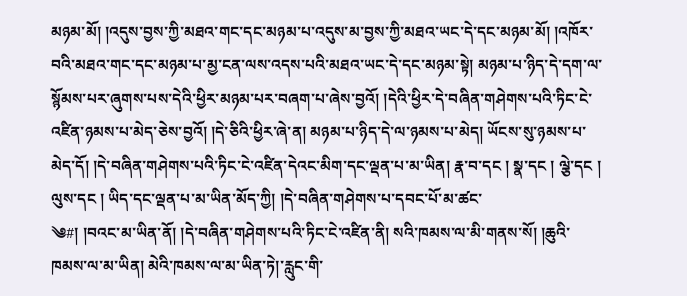མཉམ་མོ། །འདུས་བྱས་ཀྱི་མཐའ་གང་དང་མཉམ་པ་འདུས་མ་བྱས་ཀྱི་མཐའ་ཡང་དེ་དང་མཉམ་མོ། །འཁོར་བའི་མཐའ་གང་དང་མཉམ་པ་མྱ་ངན་ལས་འདས་པའི་མཐའ་ཡང་དེ་དང་མཉམ་སྟེ། མཉམ་པ་ཉིད་དེ་དག་ལ་སྙོམས་པར་ཞུགས་པས་དེའི་ཕྱིར་མཉམ་པར་བཞག་པ་ཞེས་བྱའོ། །དེའི་ཕྱིར་དེ་བཞིན་གཤེགས་པའི་ཏིང་ངེ་འཛིན་ཉམས་པ་མེད་ཅེས་བྱའོ། །དེ་ཅིའི་ཕྱིར་ཞེ་ན། མཉམ་པ་ཉིད་དེ་ལ་ཉམས་པ་མེད། ཡོངས་སུ་ཉམས་པ་མེད་དོ། །དེ་བཞིན་གཤེགས་པའི་ཏིང་ངེ་འཛིན་དེའང་མིག་དང་ལྡན་པ་མ་ཡིན། རྣ་བ་དང ། སྣ་དང ། ལྕེ་དང ། ལུས་དང ། ཡིད་དང་ལྡན་པ་མ་ཡིན་མོད་ཀྱི། །དེ་བཞིན་གཤེགས་པ་དབང་པོ་མ་ཚང་
༄#། །བའང་མ་ཡིན་ནོ། །དེ་བཞིན་གཤེགས་པའི་ཏིང་ངེ་འཛིན་ནི། སའི་ཁམས་ལ་མི་གནས་སོ། །ཆུའི་ཁམས་ལ་མ་ཡིན། མེའི་ཁམས་ལ་མ་ཡིན་ཏེ།་རླུང་གི་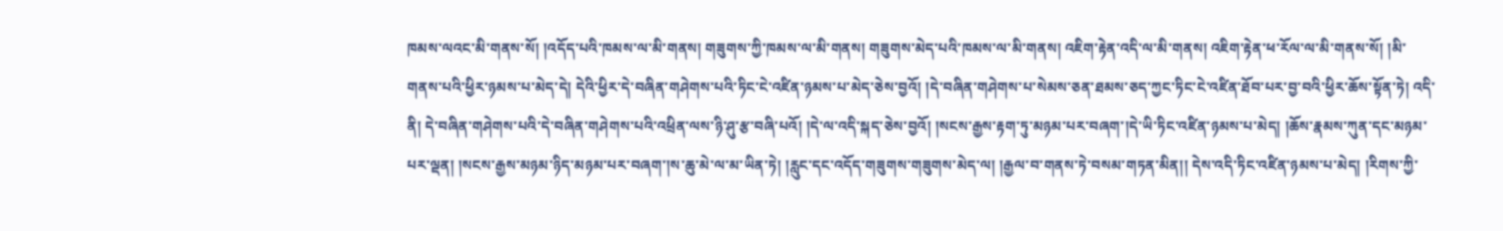ཁམས་ལའང་མི་གནས་སོ། །འདོད་པའི་ཁམས་ལ་མི་གནས། གཟུགས་ཀྱི་ཁམས་ལ་མི་གནས། གཟུགས་མེད་པའི་ཁམས་ལ་མི་གནས། འཇིག་རྟེན་འདི་ལ་མི་གནས། འཇིག་རྟེན་ཕ་རོལ་ལ་མི་གནས་སོ། །མི་གནས་པའི་ཕྱིར་ཉམས་པ་མེད་དེ། དེའི་ཕྱིར་དེ་བཞིན་གཤེགས་པའི་ཏིང་ངེ་འཛིན་ཉམས་པ་མེད་ཅེས་བྱའོ། །དེ་བཞིན་གཤེགས་པ་སེམས་ཅན་ཐམས་ཅད་ཀྱང་ཏིང་ངེ་འཛིན་ཐོབ་པར་བྱ་བའི་ཕྱིར་ཆོས་སྟོན་ཏེ། འདི་ནི། དེ་བཞིན་གཤེགས་པའི་དེ་བཞིན་གཤེགས་པའི་འཕྲིན་ལས་ཉི་ཤུ་རྩ་བཞི་པའོ། །དེ་ལ་འདི་སྐད་ཅེས་བྱའོ། །སངས་རྒྱས་རྟག་ཏུ་མཉམ་པར་བཞག་།དེ་ཡི་ཏིང་འཛིན་ཉམས་པ་མེད། །ཆོས་རྣམས་ཀུན་དང་མཉམ་པར་ལྡན། །སངས་རྒྱས་མཉམ་ཉིད་མཉམ་པར་བཞག་།ས་ཆུ་མེ་ལ་མ་ཡིན་ཏེ། །རླུང་དང་འདོད་གཟུགས་གཟུགས་མེད་ལ། །རྒྱལ་བ་གནས་ཏེ་བསམ་གཏན་མིན།། དེས་འདི་ཏིང་འཛིན་ཉམས་པ་མེད། །རིགས་ཀྱི་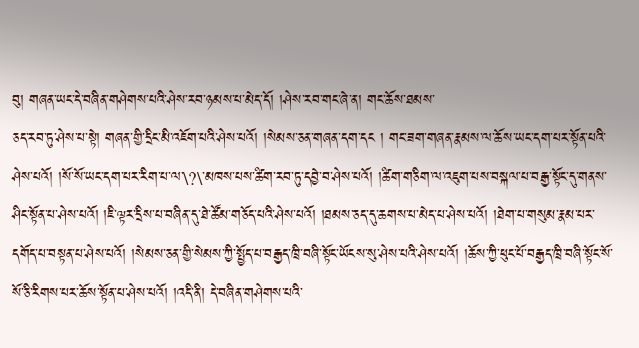བུ། གཞན་ཡང་དེ་བཞིན་གཤེགས་པའི་ཤེས་རབ་ཉམས་པ་མེད་དོ། །ཤེས་རབ་གང་ཞེ་ན། གང་ཆོས་ཐམས་
ཅད་རབ་ཏུ་ཤེས་པ་སྟེ། གཞན་གྱི་དྲིང་མི་འཇོག་པའི་ཤེས་པའོ། །སེམས་ཅན་གཞན་དག་དང ། གང་ཟག་གཞན་རྣམས་ལ་ཆོས་ཡང་དག་པར་སྟོན་པའི་ཤེས་པའོ། །སོ་སོ་ཡང་དག་པར་རིག་པ་ལ་\?\་མཁས་པས་ཚིག་རབ་ཏུ་དབྱེ་བ་ཤེས་པའོ། །ཚིག་གཅིག་ལ་འཇུག་པས་བསྐལ་པ་བརྒྱ་སྟོང་དུ་གནས་ཤིང་སྟོན་པ་ཤེས་པའོ། །ཇི་ལྟར་དྲིས་པ་བཞིན་དུ་ཐེ་ཚོམ་གཅོད་པའི་ཤེས་པའོ། །ཐམས་ཅད་དུ་ཆགས་པ་མེད་པ་ཤེས་པའོ། །ཐེག་པ་གསུམ་རྣམ་པར་དགོད་པ་བསྟན་པ་ཤེས་པའོ། །སེམས་ཅན་གྱི་སེམས་ཀྱི་སྤྱོད་པ་བརྒྱད་ཁྲི་བཞི་སྟོང་ཡོངས་སུ་ཤེས་པའི་ཤེས་པའོ། །ཆོས་ཀྱི་ཕུང་པོ་བརྒྱད་ཁྲི་བཞི་སྟོང་སོ་སོ་ཅི་རིགས་པར་ཆོས་སྟོན་པ་ཤེས་པའོ། །འདི་ནི། དེ་བཞིན་གཤེགས་པའི་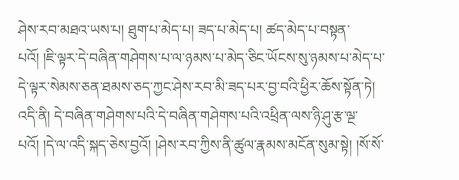ཤེས་རབ་མཐའ་ཡས་པ། ཐུག་པ་མེད་པ། ཟད་པ་མེད་པ། ཚད་མེད་པ་བསྟན་པའོ། །ཇི་ལྟར་དེ་བཞིན་གཤེགས་པ་ལ་ཉམས་པ་མེད་ཅིང་ཡོངས་སུ་ཉམས་པ་མེད་པ་དེ་ལྟར་སེམས་ཅན་ཐམས་ཅད་ཀྱང་ཤེས་རབ་མི་ཟད་པར་བྱ་བའི་ཕྱིར་ཆོས་སྟོན་ཏེ། འདི་ནི། དེ་བཞིན་གཤེགས་པའི་དེ་བཞིན་གཤེགས་པའི་འཕྲིན་ལས་ཉི་ཤུ་རྩ་ལྔ་པའོ། །དེ་ལ་འདི་སྐད་ཅེས་བྱའོ། །ཤེས་རབ་ཀྱིས་ནི་ཚུལ་རྣམས་མངོན་སུམ་སྟེ། །སོ་སོ་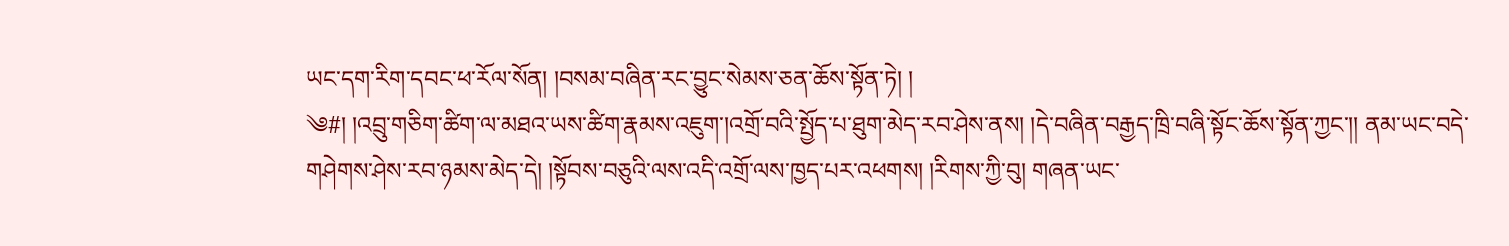ཡང་དག་རིག་དབང་ཕ་རོལ་སོན། །བསམ་བཞིན་རང་བྱུང་སེམས་ཅན་ཆོས་སྟོན་ཏེ། །
༄#། །འབྲུ་གཅིག་ཚིག་ལ་མཐའ་ཡས་ཚིག་རྣམས་འཇུག་།འགྲོ་བའི་སྤྱོད་པ་ཐུག་མེད་རབ་ཤེས་ནས། །དེ་བཞིན་བརྒྱད་ཁྲི་བཞི་སྟོང་ཆོས་སྟོན་ཀྱང་།། ནམ་ཡང་བདེ་གཤེགས་ཤེས་རབ་ཉམས་མེད་དེ། །སྟོབས་བཅུའི་ལས་འདི་འགྲོ་ལས་ཁྱད་པར་འཕགས། །རིགས་ཀྱི་བུ། གཞན་ཡང་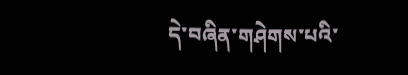དེ་བཞིན་གཤེགས་པའི་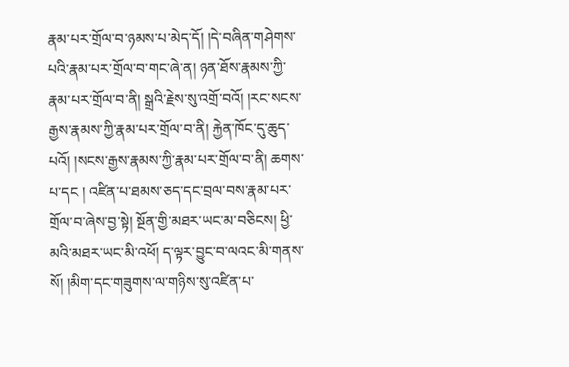རྣམ་པར་གྲོལ་བ་ཉམས་པ་མེད་དོ། །དེ་བཞིན་གཤེགས་པའི་རྣམ་པར་གྲོལ་བ་གང་ཞེ་ན། ཉན་ཐོས་རྣམས་ཀྱི་རྣམ་པར་གྲོལ་བ་ནི། སྒྲའི་རྗེས་སུ་འགྲོ་བའོ། །རང་སངས་རྒྱས་རྣམས་ཀྱི་རྣམ་པར་གྲོལ་བ་ནི། རྐྱེན་ཁོང་དུ་ཆུད་པའོ། །སངས་རྒྱས་རྣམས་ཀྱི་རྣམ་པར་གྲོལ་བ་ནི། ཆགས་པ་དང ། འཛིན་པ་ཐམས་ཅད་དང་བྲལ་བས་རྣམ་པར་གྲོལ་བ་ཞེས་བྱ་སྟེ། སྔོན་གྱི་མཐར་ཡང་མ་བཅིངས། ཕྱི་མའི་མཐར་ཡང་མི་འཕོ། ད་ལྟར་བྱུང་བ་ལའང་མི་གནས་སོ། །མིག་དང་གཟུགས་ལ་གཉིས་སུ་འཛིན་པ་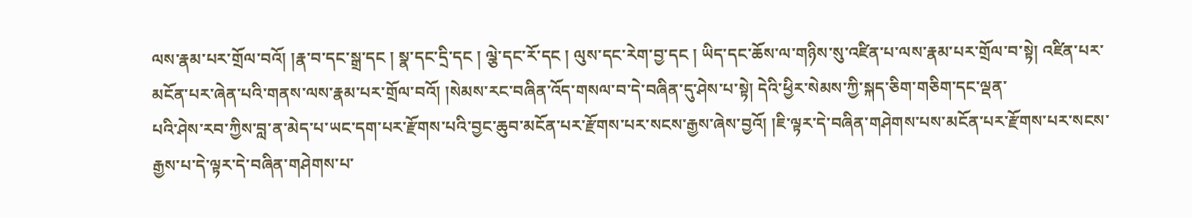ལས་རྣམ་པར་གྲོལ་བའོ། །རྣ་བ་དང་སྒྲ་དང ། སྣ་དང་དྲི་དང ། ལྕེ་དང་རོ་དང ། ལུས་དང་རེག་བྱ་དང ། ཡིད་དང་ཆོས་ལ་གཉིས་སུ་འཛིན་པ་ལས་རྣམ་པར་གྲོལ་བ་སྟེ། འཛིན་པར་མངོན་པར་ཞེན་པའི་གནས་ལས་རྣམ་པར་གྲོལ་བའོ། །སེམས་རང་བཞིན་འོད་གསལ་བ་དེ་བཞིན་དུ་ཤེས་པ་སྟེ། དེའི་ཕྱིར་སེམས་ཀྱི་སྐད་ཅིག་གཅིག་དང་ལྡན་
པའི་ཤེས་རབ་ཀྱིས་བླ་ན་མེད་པ་ཡང་དག་པར་རྫོགས་པའི་བྱང་ཆུབ་མངོན་པར་རྫོགས་པར་སངས་རྒྱས་ཞེས་བྱའོ། །ཇི་ལྟར་དེ་བཞིན་གཤེགས་པས་མངོན་པར་རྫོགས་པར་སངས་རྒྱས་པ་དེ་ལྟར་དེ་བཞིན་གཤེགས་པ་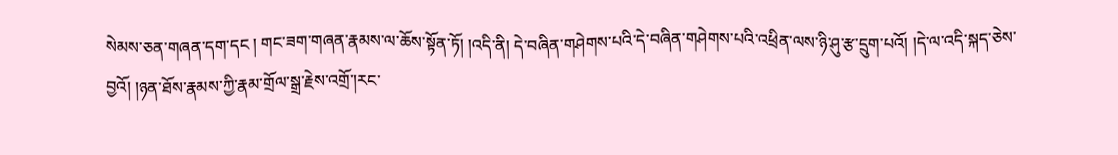སེམས་ཅན་གཞན་དག་དང ། གང་ཟག་གཞན་རྣམས་ལ་ཆོས་སྟོན་ཏོ། །འདི་ནི། དེ་བཞིན་གཤེགས་པའི་དེ་བཞིན་གཤེགས་པའི་འཕྲིན་ལས་ཉི་ཤུ་རྩ་དྲུག་པའོ། །དེ་ལ་འདི་སྐད་ཅེས་བྱའོ། །ཉན་ཐོས་རྣམས་ཀྱི་རྣམ་གྲོལ་སྒྲ་རྗེས་འགྲོ་།རང་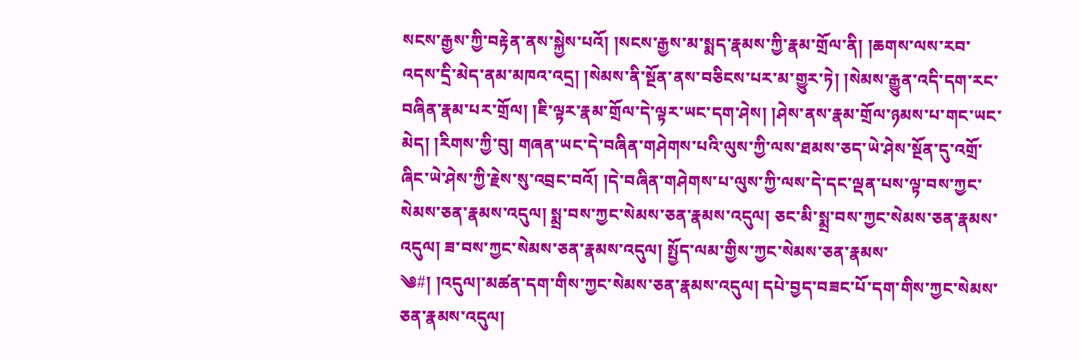སངས་རྒྱས་ཀྱི་བརྟེན་ནས་སྐྱེས་པའོ། །སངས་རྒྱས་མ་སྨད་རྣམས་ཀྱི་རྣམ་གྲོལ་ནི། །ཆགས་ལས་རབ་འདས་དྲི་མེད་ནམ་མཁའ་འདྲ། །སེམས་ནི་སྔོན་ནས་བཅིངས་པར་མ་གྱུར་ཏེ། །སེམས་རྒྱུན་འདི་དག་རང་བཞིན་རྣམ་པར་གྲོལ། །ཇི་ལྟར་རྣམ་གྲོལ་དེ་ལྟར་ཡང་དག་ཤེས། །ཤེས་ནས་རྣམ་གྲོལ་ཉམས་པ་གང་ཡང་མེད། །རིགས་ཀྱི་བུ། གཞན་ཡང་དེ་བཞིན་གཤེགས་པའི་ལུས་ཀྱི་ལས་ཐམས་ཅད་ཡེ་ཤེས་སྔོན་དུ་འགྲོ་ཞིང་ཡེ་ཤེས་ཀྱི་རྗེས་སུ་འབྲང་བའོ། །དེ་བཞིན་གཤེགས་པ་ལུས་ཀྱི་ལས་དེ་དང་ལྡན་པས་ལྟ་བས་ཀྱང་སེམས་ཅན་རྣམས་འདུལ། སྨྲ་བས་ཀྱང་སེམས་ཅན་རྣམས་འདུལ། ཅང་མི་སྨྲ་བས་ཀྱང་སེམས་ཅན་རྣམས་འདུལ། ཟ་བས་ཀྱང་སེམས་ཅན་རྣམས་འདུལ། སྤྱོད་ལམ་གྱིས་ཀྱང་སེམས་ཅན་རྣམས་
༄#། །འདུལ།་མཚན་དག་གིས་ཀྱང་སེམས་ཅན་རྣམས་འདུལ། དཔེ་བྱད་བཟང་པོ་དག་གིས་ཀྱང་སེམས་ཅན་རྣམས་འདུལ།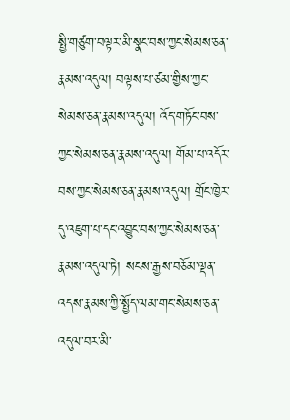སྤྱི་གཙུག་བལྟར་མི་སྣང་བས་ཀྱང་སེམས་ཅན་རྣམས་འདུལ། བལྟས་པ་ཙམ་གྱིས་ཀྱང་སེམས་ཅན་རྣམས་འདུལ། འོད་གཏོང་བས་ཀྱང་སེམས་ཅན་རྣམས་འདུལ། གོམ་པ་འདོར་བས་ཀྱང་སེམས་ཅན་རྣམས་འདུལ། གྲོང་ཁྱེར་དུ་འཇུག་པ་དང་འབྱུང་བས་ཀྱང་སེམས་ཅན་རྣམས་འདུལ་ཏེ། སངས་རྒྱས་བཅོམ་ལྡན་འདས་རྣམས་ཀྱི་སྤྱོད་ལམ་གང་སེམས་ཅན་འདུལ་བར་མི་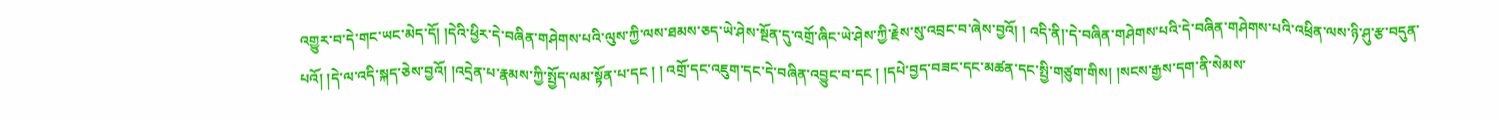འགྱུར་བ་དེ་གང་ཡང་མེད་དོ། །དེའི་ཕྱིར་དེ་བཞིན་གཤེགས་པའི་ལུས་ཀྱི་ལས་ཐམས་ཅད་ཡེ་ཤེས་སྔོན་དུ་འགྲོ་ཞིང་ཡེ་ཤེས་ཀྱི་རྗེས་སུ་འབྲང་བ་ཞེས་བྱའོ། ། འདི་ནི།་དེ་བཞིན་གཤེགས་པའི་དེ་བཞིན་གཤེགས་པའི་འཕྲིན་ལས་ཉི་ཤུ་རྩ་བདུན་པའོ། །དེ་ལ་འདི་སྐད་ཅེས་བྱའོ། །འདྲེན་པ་རྣམས་ཀྱི་སྤྱོད་ལམ་སྟོན་པ་དང ། ། འགྲོ་དང་འཇུག་དང་དེ་བཞིན་འབྱུང་བ་དང ། །དཔེ་བྱད་བཟང་དང་མཚན་དང་སྤྱི་གཙུག་གིས། །སངས་རྒྱས་དག་ནི་སེམས་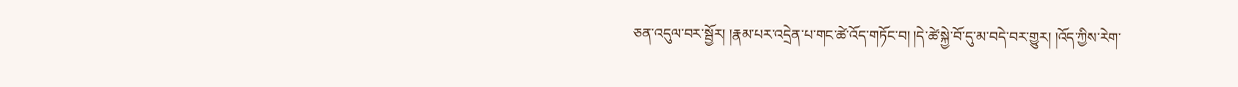ཅན་འདུལ་བར་སྦྱོར། །རྣམ་པར་འདྲེན་པ་གང་ཚེ་འོད་གཏོང་བ། །དེ་ཚེ་སྐྱེ་བོ་དུ་མ་བདེ་བར་གྱུར། །འོད་ཀྱིས་རེག་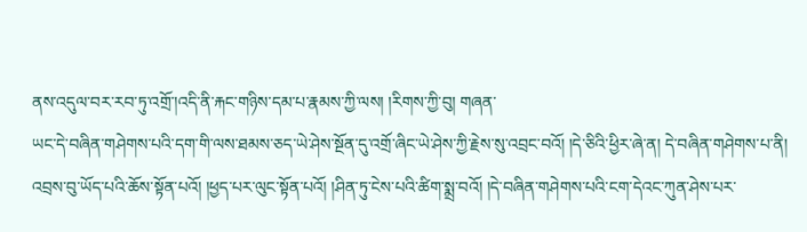ནས་འདུལ་བར་རབ་ཏུ་འགྲོ་།འདི་ནི་རྐང་གཉིས་དམ་པ་རྣམས་ཀྱི་ལས། །རིགས་ཀྱི་བུ། གཞན་
ཡང་དེ་བཞིན་གཤེགས་པའི་དག་གི་ལས་ཐམས་ཅད་ཡེ་ཤེས་སྔོན་དུ་འགྲོ་ཞིང་ཡེ་ཤེས་ཀྱི་རྗེས་སུ་འབྲང་བའོ། །དེ་ཅིའི་ཕྱིར་ཞེ་ན། དེ་བཞིན་གཤེགས་པ་ནི། འབྲས་བུ་ཡོད་པའི་ཆོས་སྟོན་པའོ། །ཕྱད་པར་ལུང་སྟོན་པའོ། །ཤིན་ཏུ་ངེས་པའི་ཚིག་སྨྲ་བའོ། །དེ་བཞིན་གཤེགས་པའི་ངག་དེའང་ཀུན་ཤེས་པར་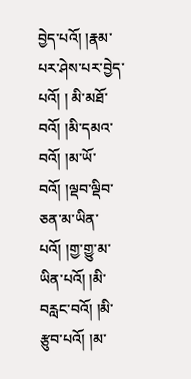བྱེད་པའོ། །རྣམ་པར་ཤེས་པར་བྱེད་པའོ། ། མི་མཐོ་བའོ། །མི་དམའ་བའོ། །མ་ཡོ་བའོ། །ལྡབ་ལྡིབ་ཅན་མ་ཡིན་པའོ། །གྱ་གྱུ་མ་ཡིན་པའོ། །མི་བརླང་བའོ། །མི་རྩུབ་པའོ། །མ་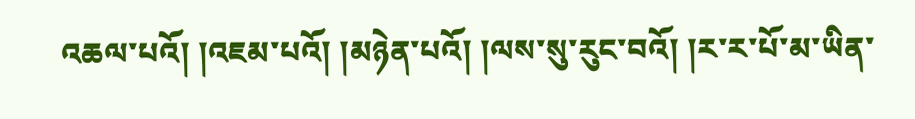འཆལ་པའོ། །འཇམ་པའོ། །མཉེན་པའོ། །ལས་སུ་རུང་བའོ། །ར་ར་པོ་མ་ཡིན་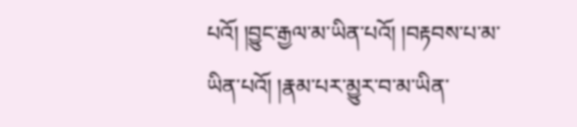པའོ། །བྱུང་རྒྱལ་མ་ཡིན་པའོ། །བརྟབས་པ་མ་ཡིན་པའོ། །རྣམ་པར་མྱུར་བ་མ་ཡིན་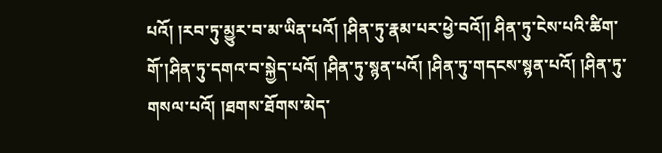པའོ། །རབ་ཏུ་མྱུར་བ་མ་ཡིན་པའོ། །ཤིན་ཏུ་རྣམ་པར་ཕྱེ་བའོ།། ཤིན་ཏུ་ངེས་པའི་ཚིག་གོ་།ཤིན་ཏུ་དགའ་བ་སྐྱེད་པའོ། །ཤིན་ཏུ་སྙན་པའོ། །ཤིན་ཏུ་གདངས་སྙན་པའོ། །ཤིན་ཏུ་གསལ་པའོ། །ཐགས་ཐོགས་མེད་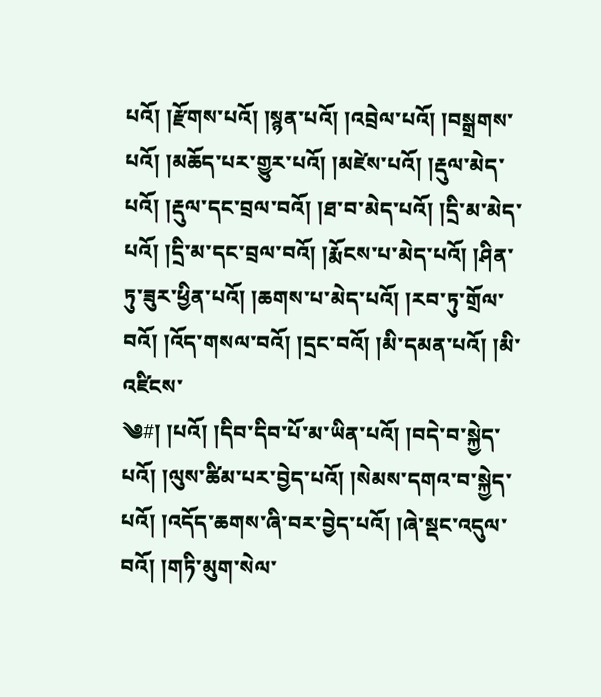པའོ། །རྫོགས་པའོ། །སྙན་པའོ། །འབྲེལ་པའོ། །བསྒྲགས་པའོ། །མཆོད་པར་གྱུར་པའོ། །མཛེས་པའོ། །རྡུལ་མེད་པའོ། །རྡུལ་དང་བྲལ་བའོ། །ཐ་བ་མེད་པའོ། །དྲི་མ་མེད་པའོ། །དྲི་མ་དང་བྲལ་བའོ། །རྨོངས་པ་མེད་པའོ། །ཤིན་ཏུ་ཟུར་ཕྱིན་པའོ། །ཆགས་པ་མེད་པའོ། །རབ་ཏུ་གྲོལ་བའོ། །འོད་གསལ་བའོ། །དྲང་བའོ། །མི་དམན་པའོ། །མི་འཛིངས་
༄#། །པའོ། །དིབ་དིབ་པོ་མ་ཡིན་པའོ། །བདེ་བ་སྐྱེད་པའོ། །ལུས་ཚིམ་པར་བྱེད་པའོ། །སེམས་དགའ་བ་སྐྱེད་པའོ། །འདོད་ཆགས་ཞི་བར་བྱེད་པའོ། །ཞེ་སྡང་འདུལ་བའོ། །གཏི་མུག་སེལ་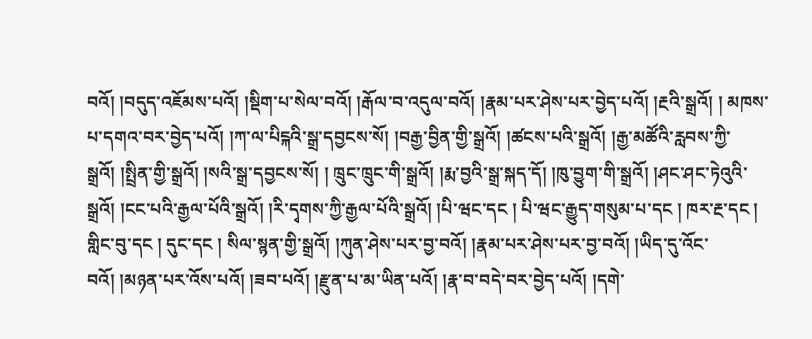བའོ། །བདུད་འཇོམས་པའོ། །སྡིག་པ་སེལ་བའོ། །རྒོལ་བ་འདུལ་བའོ། །རྣམ་པར་ཤེས་པར་བྱེད་པའོ། །རྔའི་སྒྲའོ། ། མཁས་པ་དགའ་བར་བྱེད་པའོ། །ཀ་ལ་པིངྐའི་སྒྲ་དབྱངས་སོ། །བརྒྱ་བྱིན་གྱི་སྒྲའོ། །ཚངས་པའི་སྒྲའོ། །རྒྱ་མཚོའི་རླབས་ཀྱི་སྒྲའོ། །སྤྲིན་གྱི་སྒྲའོ། །སའི་སྒྲ་དབྱངས་སོ། ། ཁྲུང་ཁྲུང་གི་སྒྲའོ། །རྨ་བྱའི་སྒྲ་སྐད་དོ། །ཁུ་བྱུག་གི་སྒྲའོ། །ཤང་ཤང་ཏེའུའི་སྒྲའོ། །ངང་པའི་རྒྱལ་པོའི་སྒྲའོ། །རི་དྭགས་ཀྱི་རྒྱལ་པོའི་སྒྲའོ། །པི་ཝང་དང ། པི་ཝང་རྒྱུད་གསུམ་པ་དང ། ཁར་རྔ་དང ། གླིང་བུ་དང ། དུང་དང ། སིལ་སྙན་གྱི་སྒྲའོ། །ཀུན་ཤེས་པར་བྱ་བའོ། །རྣམ་པར་ཤེས་པར་བྱ་བའོ། །ཡིད་དུ་འོང་བའོ། །མཉན་པར་འོས་པའོ། །ཟབ་པའོ། །རྫུན་པ་མ་ཡིན་པའོ། །རྣ་བ་བདེ་བར་བྱེད་པའོ། །དགེ་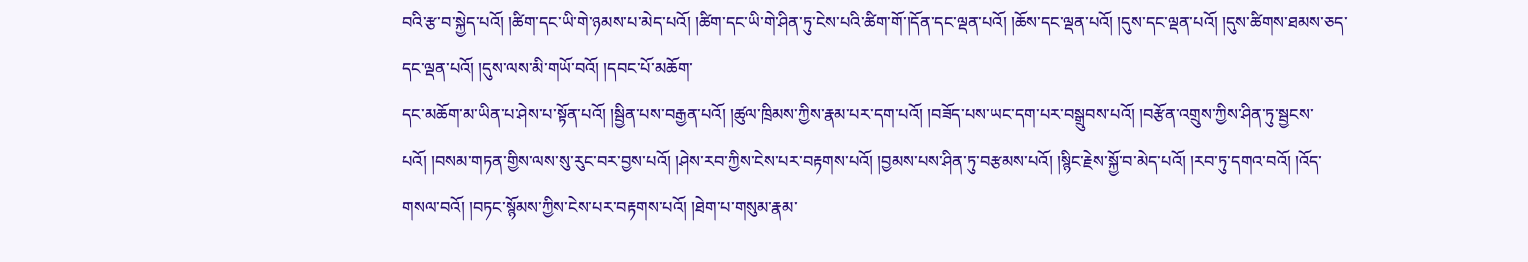བའི་རྩ་བ་སྐྱེད་པའོ། །ཚིག་དང་ཡི་གེ་ཉམས་པ་མེད་པའོ། །ཚིག་དང་ཡི་གེ་ཤིན་ཏུ་ངེས་པའི་ཚིག་གོ་།དོན་དང་ལྡན་པའོ། །ཆོས་དང་ལྡན་པའོ། །དུས་དང་ལྡན་པའོ། །དུས་ཚིགས་ཐམས་ཅད་དང་ལྡན་པའོ། །དུས་ལས་མི་གཡོ་བའོ། །དབང་པོ་མཆོག་
དང་མཆོག་མ་ཡིན་པ་ཤེས་པ་སྟོན་པའོ། །སྦྱིན་པས་བརྒྱན་པའོ། །ཚུལ་ཁྲིམས་ཀྱིས་རྣམ་པར་དག་པའོ། །བཟོད་པས་ཡང་དག་པར་བསྒྲུབས་པའོ། །བརྩོན་འགྲུས་ཀྱིས་ཤིན་ཏུ་སྦྱངས་པའོ། །བསམ་གཏན་གྱིས་ལས་སུ་རུང་བར་བྱས་པའོ། །ཤེས་རབ་ཀྱིས་ངེས་པར་བརྟགས་པའོ། །བྱམས་པས་ཤིན་ཏུ་བརྩམས་པའོ། །སྙིང་རྗེས་སྐྱོ་བ་མེད་པའོ། །རབ་ཏུ་དགའ་བའོ། །འོད་གསལ་བའོ། །བཏང་སྙོམས་ཀྱིས་ངེས་པར་བརྟགས་པའོ། །ཐེག་པ་གསུམ་རྣམ་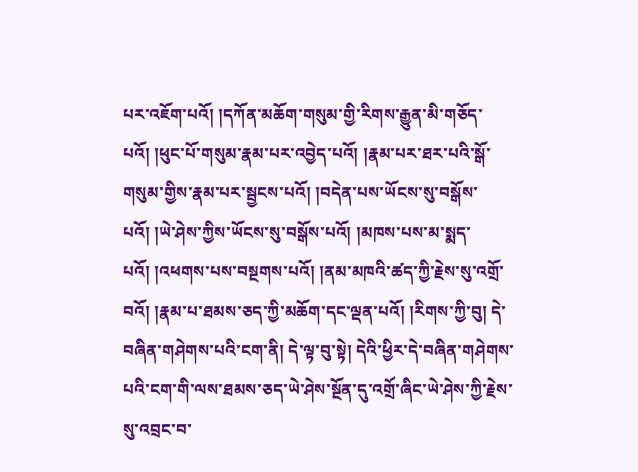པར་འཇོག་པའོ། །དཀོན་མཆོག་གསུམ་གྱི་རིགས་རྒྱུན་མི་གཅོད་པའོ། །ཕུང་པོ་གསུམ་རྣམ་པར་འབྱེད་པའོ། །རྣམ་པར་ཐར་པའི་སྒོ་གསུམ་གྱིས་རྣམ་པར་སྦྱངས་པའོ། །བདེན་པས་ཡོངས་སུ་བསྒོས་པའོ། །ཡེ་ཤེས་ཀྱིས་ཡོངས་སུ་བསྒོས་པའོ། །མཁས་པས་མ་སྨད་པའོ། །འཕགས་པས་བསྔགས་པའོ། །ནམ་མཁའི་ཚད་ཀྱི་རྗེས་སུ་འགྲོ་བའོ། །རྣམ་པ་ཐམས་ཅད་ཀྱི་མཆོག་དང་ལྡན་པའོ། །རིགས་ཀྱི་བུ། དེ་བཞིན་གཤེགས་པའི་ངག་ནི། དེ་ལྟ་བུ་སྟེ། དེའི་ཕྱིར་དེ་བཞིན་གཤེགས་པའི་ངག་གི་ལས་ཐམས་ཅད་ཡེ་ཤེས་སྔོན་དུ་འགྲོ་ཞིང་ཡེ་ཤེས་ཀྱི་རྗེས་སུ་འབྲང་བ་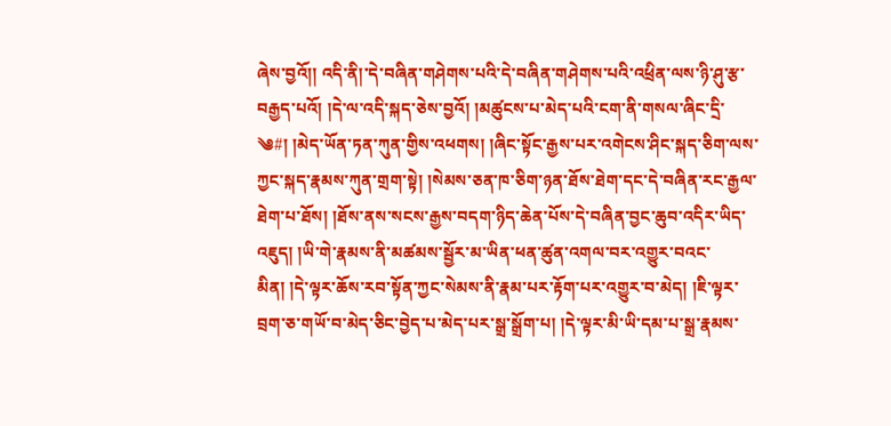ཞེས་བྱའོ།། འདི་ནི།་དེ་བཞིན་གཤེགས་པའི་དེ་བཞིན་གཤེགས་པའི་འཕྲིན་ལས་ཉི་ཤུ་རྩ་བརྒྱད་པའོ། །དེ་ལ་འདི་སྐད་ཅེས་བྱའོ། །མཚུངས་པ་མེད་པའི་ངག་ནི་གསལ་ཞིང་དྲི་
༄#། །མེད་ཡོན་ཏན་ཀུན་གྱིས་འཕགས། །ཞིང་སྟོང་རྒྱས་པར་འགེངས་ཤིང་སྐད་ཅིག་ལས་ཀྱང་སྐད་རྣམས་ཀུན་གྲག་སྟེ། །སེམས་ཅན་ཁ་ཅིག་ཉན་ཐོས་ཐེག་དང་དེ་བཞིན་རང་རྒྱལ་ཐེག་པ་ཐོས། །ཐོས་ནས་སངས་རྒྱས་བདག་ཉིད་ཆེན་པོས་དེ་བཞིན་བྱང་ཆུབ་འདིར་ཡིད་འཇུད། །ཡི་གེ་རྣམས་ནི་མཚམས་སྦྱོར་མ་ཡིན་ཕན་ཚུན་འགལ་བར་འགྱུར་བའང་མིན། །དེ་ལྟར་ཆོས་རབ་སྟོན་ཀྱང་སེམས་ནི་རྣམ་པར་རྟོག་པར་འགྱུར་བ་མེད། །ཇི་ལྟར་བྲག་ཅ་གཡོ་བ་མེད་ཅིང་བྱེད་པ་མེད་པར་སྒྲ་སྒྲོག་པ། །དེ་ལྟར་མི་ཡི་དམ་པ་སྒྲ་རྣམས་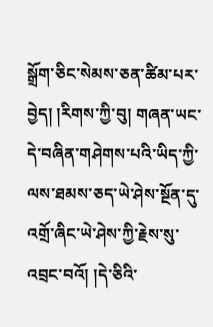སྒྲོག་ཅིང་སེམས་ཅན་ཚིམ་པར་བྱེད། །རིགས་ཀྱི་བུ། གཞན་ཡང་དེ་བཞིན་གཤེགས་པའི་ཡིད་ཀྱི་ལས་ཐམས་ཅད་ཡེ་ཤེས་སྔོན་དུ་འགྲོ་ཞིང་ཡེ་ཤེས་ཀྱི་རྗེས་སུ་འབྲང་བའོ། །དེ་ཅིའི་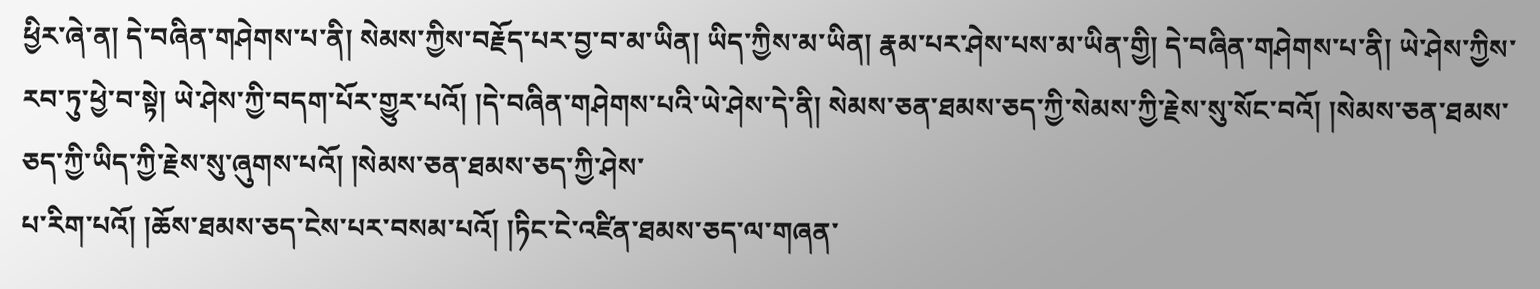ཕྱིར་ཞེ་ན། དེ་བཞིན་གཤེགས་པ་ནི། སེམས་ཀྱིས་བརྗོད་པར་བྱ་བ་མ་ཡིན། ཡིད་ཀྱིས་མ་ཡིན། རྣམ་པར་ཤེས་པས་མ་ཡིན་གྱི། དེ་བཞིན་གཤེགས་པ་ནི། ཡེ་ཤེས་ཀྱིས་རབ་ཏུ་ཕྱེ་བ་སྟེ། ཡེ་ཤེས་ཀྱི་བདག་པོར་གྱུར་པའོ། །དེ་བཞིན་གཤེགས་པའི་ཡེ་ཤེས་དེ་ནི། སེམས་ཅན་ཐམས་ཅད་ཀྱི་སེམས་ཀྱི་རྗེས་སུ་སོང་བའོ། །སེམས་ཅན་ཐམས་ཅད་ཀྱི་ཡིད་ཀྱི་རྗེས་སུ་ཞུགས་པའོ། །སེམས་ཅན་ཐམས་ཅད་ཀྱི་ཤེས་
པ་རིག་པའོ། །ཆོས་ཐམས་ཅད་ངེས་པར་བསམ་པའོ། །ཏིང་ངེ་འཛིན་ཐམས་ཅད་ལ་གཞན་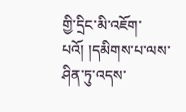གྱི་དྲིང་མི་འཇོག་པའོ། །དམིགས་པ་ལས་ཤིན་ཏུ་འདས་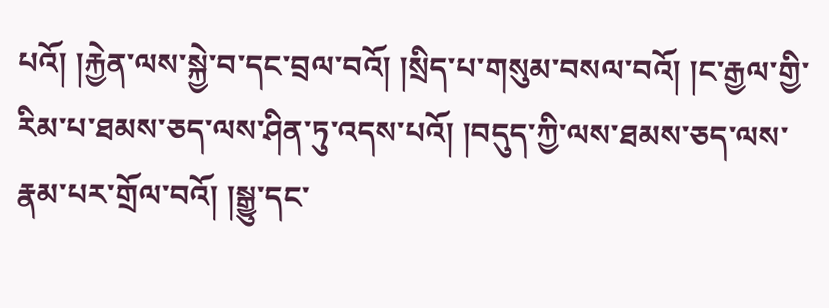པའོ། །རྐྱེན་ལས་སྐྱེ་བ་དང་བྲལ་བའོ། །སྲིད་པ་གསུམ་བསལ་བའོ། །ང་རྒྱལ་གྱི་རིམ་པ་ཐམས་ཅད་ལས་ཤིན་ཏུ་འདས་པའོ། །བདུད་ཀྱི་ལས་ཐམས་ཅད་ལས་རྣམ་པར་གྲོལ་བའོ། །སྒྱུ་དང་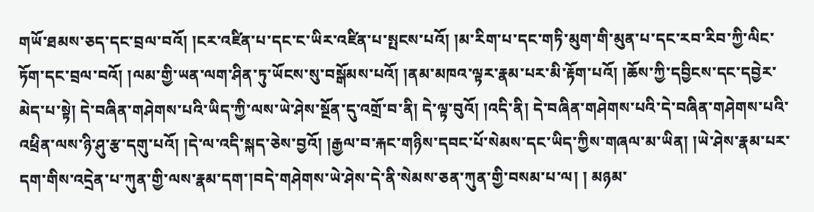གཡོ་ཐམས་ཅད་དང་བྲལ་བའོ། །ངར་འཛིན་པ་དང་ང་ཡིར་འཛིན་པ་སྤངས་པའོ། །མ་རིག་པ་དང་གཏི་མུག་གི་མུན་པ་དང་རབ་རིབ་ཀྱི་ལིང་ཏོག་དང་བྲལ་བའོ། །ལམ་གྱི་ཡན་ལག་ཤིན་ཏུ་ཡོངས་སུ་བསྒོམས་པའོ། །ནམ་མཁའ་ལྟར་རྣམ་པར་མི་རྟོག་པའོ། །ཆོས་ཀྱི་དབྱིངས་དང་དབྱེར་མེད་པ་སྟེ། དེ་བཞིན་གཤེགས་པའི་ཡིད་ཀྱི་ལས་ཡེ་ཤེས་སྔོན་དུ་འགྲོ་བ་ནི། དེ་ལྟ་བུའོ། །འདི་ནི། དེ་བཞིན་གཤེགས་པའི་དེ་བཞིན་གཤེགས་པའི་འཕྲིན་ལས་ཉི་ཤུ་རྩ་དགུ་པའོ། །དེ་ལ་འདི་སྐད་ཅེས་བྱའོ། །རྒྱལ་བ་རྐང་གཉིས་དབང་པོ་སེམས་དང་ཡིད་ཀྱིས་གཞལ་མ་ཡིན། །ཡེ་ཤེས་རྣམ་པར་དག་གིས་འདྲེན་པ་ཀུན་གྱི་ལས་རྣམ་དག་།བདེ་གཤེགས་ཡེ་ཤེས་དེ་ནི་སེམས་ཅན་ཀུན་གྱི་བསམ་པ་ལ། ། མཉམ་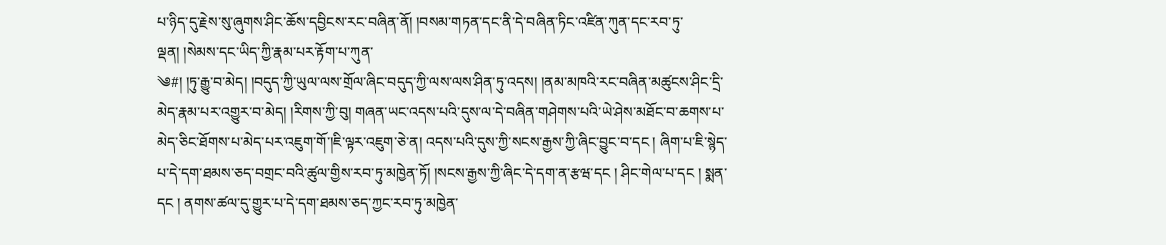པ་ཉིད་དུ་རྗེས་སུ་ཞུགས་ཤིང་ཆོས་དབྱིངས་རང་བཞིན་ནོ། །བསམ་གཏན་དང་ནི་དེ་བཞིན་ཏིང་འཛིན་ཀུན་དང་རབ་ཏུ་ལྡན། །སེམས་དང་ཡིད་ཀྱི་རྣམ་པར་རྟོག་པ་ཀུན་
༄#། །ཏུ་རྒྱུ་བ་མེད། །བདུད་ཀྱི་ཡུལ་ལས་གྲོལ་ཞིང་བདུད་ཀྱི་ལས་ལས་ཤིན་ཏུ་འདས། །ནམ་མཁའི་རང་བཞིན་མཚུངས་ཤིང་དྲི་མེད་རྣམ་པར་འགྱུར་བ་མེད། །རིགས་ཀྱི་བུ། གཞན་ཡང་འདས་པའི་དུས་ལ་དེ་བཞིན་གཤེགས་པའི་ཡེ་ཤེས་མཐོང་བ་ཆགས་པ་མེད་ཅིང་ཐོགས་པ་མེད་པར་འཇུག་གོ་།ཇི་ལྟར་འཇུག་ཅེ་ན། འདས་པའི་དུས་ཀྱི་སངས་རྒྱས་ཀྱི་ཞིང་བྱུང་བ་དང ། ཞིག་པ་ཇི་སྙེད་པ་དེ་དག་ཐམས་ཅད་བགྲང་བའི་ཚུལ་གྱིས་རབ་ཏུ་མཁྱེན་ཏོ། །སངས་རྒྱས་ཀྱི་ཞིང་དེ་དག་ན་རྩཝ་དང ། ཤིང་གེལ་པ་དང ། སྨན་དང ། ནགས་ཚལ་དུ་གྱུར་པ་དེ་དག་ཐམས་ཅད་ཀྱང་རབ་ཏུ་མཁྱེན་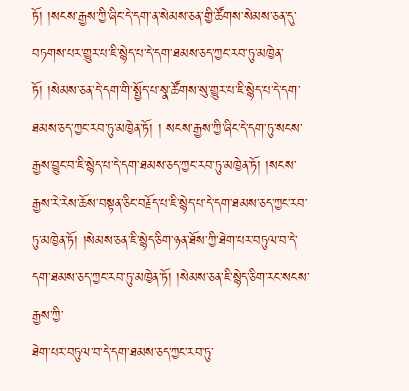ཏོ། །སངས་རྒྱས་ཀྱི་ཞིང་དེ་དག་ན་སེམས་ཅན་གྱི་ཚོགས་སེམས་ཅན་དུ་བཏགས་པར་གྱུར་པ་ཇི་སྙེད་པ་དེ་དག་ཐམས་ཅད་ཀྱང་རབ་ཏུ་མཁྱེན་ཏོ། །སེམས་ཅན་དེ་དག་གི་སྤྱོད་པ་སྣ་ཚོགས་སུ་གྱུར་པ་ཇི་སྙེད་པ་དེ་དག་ཐམས་ཅད་ཀྱང་རབ་ཏུ་མཁྱེན་ཏོ། ། སངས་རྒྱས་ཀྱི་ཞིང་དེ་དག་ཏུ་སངས་རྒྱས་བྱུང་བ་ཇི་སྙེད་པ་དེ་དག་ཐམས་ཅད་ཀྱང་རབ་ཏུ་མཁྱེན་ཏོ། །སངས་རྒྱས་རེ་རེས་ཆོས་བསྟན་ཅིང་བརྗོད་པ་ཇི་སྙེད་པ་དེ་དག་ཐམས་ཅད་ཀྱང་རབ་ཏུ་མཁྱེན་ཏོ། །སེམས་ཅན་ཇི་སྙེད་ཅིག་ཉན་ཐོས་ཀྱི་ཐེག་པར་བཏུལ་བ་དེ་དག་ཐམས་ཅད་ཀྱང་རབ་ཏུ་མཁྱེན་ཏོ། །སེམས་ཅན་ཇི་སྙེད་ཅིག་རང་སངས་རྒྱས་ཀྱི་
ཐེག་པར་བཏུལ་བ་དེ་དག་ཐམས་ཅད་ཀྱང་རབ་ཏུ་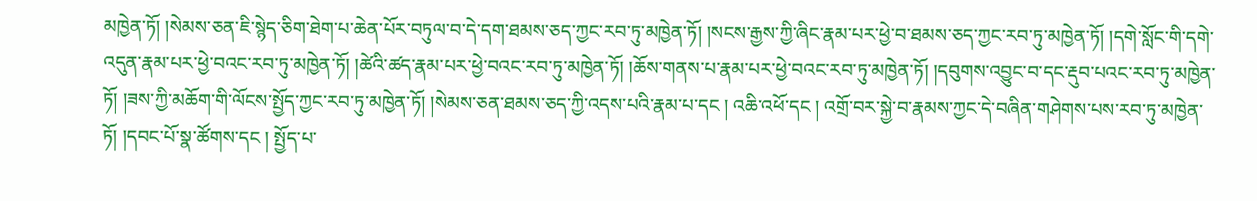མཁྱེན་ཏོ། །སེམས་ཅན་ཇི་སྙེད་ཅིག་ཐེག་པ་ཆེན་པོར་བཏུལ་བ་དེ་དག་ཐམས་ཅད་ཀྱང་རབ་ཏུ་མཁྱེན་ཏོ། །སངས་རྒྱས་ཀྱི་ཞིང་རྣམ་པར་ཕྱེ་བ་ཐམས་ཅད་ཀྱང་རབ་ཏུ་མཁྱེན་ཏོ། །དགེ་སློང་གི་དགེ་འདུན་རྣམ་པར་ཕྱེ་བའང་རབ་ཏུ་མཁྱེན་ཏོ། །ཚེའི་ཚད་རྣམ་པར་ཕྱེ་བའང་རབ་ཏུ་མཁྱེན་ཏོ། །ཆོས་གནས་པ་རྣམ་པར་ཕྱེ་བའང་རབ་ཏུ་མཁྱེན་ཏོ། །དབུགས་འབྱུང་བ་དང་རྡུབ་པའང་རབ་ཏུ་མཁྱེན་ཏོ། །ཟས་ཀྱི་མཆོག་གི་ལོངས་སྤྱོད་ཀྱང་རབ་ཏུ་མཁྱེན་ཏོ། །སེམས་ཅན་ཐམས་ཅད་ཀྱི་འདས་པའི་རྣམ་པ་དང ། འཆི་འཕོ་དང ། འགྲོ་བར་སྐྱེ་བ་རྣམས་ཀྱང་དེ་བཞིན་གཤེགས་པས་རབ་ཏུ་མཁྱེན་ཏོ། །དབང་པོ་སྣ་ཚོགས་དང ། སྤྱོད་པ་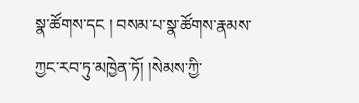སྣ་ཚོགས་དང ། བསམ་པ་སྣ་ཚོགས་རྣམས་ཀྱང་རབ་ཏུ་མཁྱེན་ཏོ། །སེམས་ཀྱི་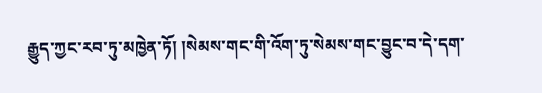རྒྱུད་ཀྱང་རབ་ཏུ་མཁྱེན་ཏོ། །སེམས་གང་གི་འོག་ཏུ་སེམས་གང་བྱུང་བ་དེ་དག་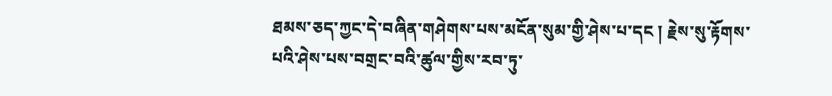ཐམས་ཅད་ཀྱང་དེ་བཞིན་གཤེགས་པས་མངོན་སུམ་གྱི་ཤེས་པ་དང ། རྗེས་སུ་རྟོགས་པའི་ཤེས་པས་བགྲང་བའི་ཚུལ་གྱིས་རབ་ཏུ་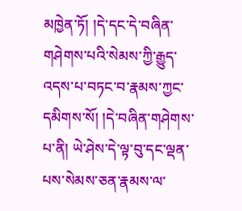མཁྱེན་ཏོ། །དེ་དང་དེ་བཞིན་གཤེགས་པའི་སེམས་ཀྱི་རྒྱུད་འདས་པ་བཏང་བ་རྣམས་ཀྱང་དམིགས་སོ། །དེ་བཞིན་གཤེགས་པ་ནི། ཡེ་ཤེས་དེ་ལྟ་བུ་དང་ལྡན་པས་སེམས་ཅན་རྣམས་ལ་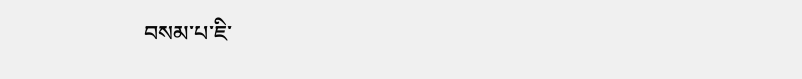བསམ་པ་ཇི་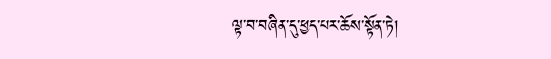ལྟ་བ་བཞིན་དུ་ཕྱད་པར་ཆོས་སྟོན་ཏེ།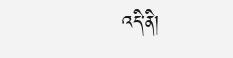འདི་ནི།